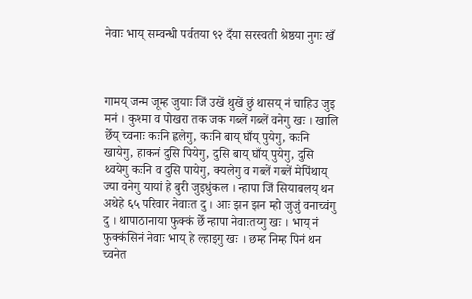नेवाः भाय् सम्वन्धी पर्वतया ९२ दँया सरस्वती श्रेष्ठया नुगः खँ



गामय् जन्म जूम्ह जुयाः जिं उखें थुखें छुं थासय् नं चाहिउ जुइ मनं । कुश्मा व पोखरा तक जक गब्लें गब्लें वनेगु खः । खालि छेँय् च्वनाः कःनि ह्वलेगु, कःनि बाय् घाँय् पुयेगु, कःनि खायेगु, हाकनं दुसि पियेगु, दुसि बाय् घाँय् पुयेगु, दुसि थ्वयेगु कःनि व दुसि पायेगु, क्यलेगु व गब्लें गब्लें मेपिंथाय् ज्या वनेगु यायां हे बुरी जुइधुंकल । न्हापा जिं सियाबलय् थन अथेहे ६५ परिवार नेवाःत दु । आः झन झन म्हो जुजुं वनाच्वंगु दु । थापाठानाया फुक्कं छेँ न्हापा नेवाःतय्गु खः । भाय् नं फुक्कंसिनं नेवाः भाय् हे ल्हाइगु खः । छम्ह निम्ह पिनं थन च्वनेत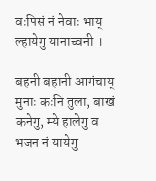वःपिसं नं नेवाः भाय् ल्हायेगु यानाच्वनी ।

बहनी बहानी आगंचाय् मुनाः कःनि तुला, बाखं कनेगु, म्ये हालेगु व भजन नं यायेगु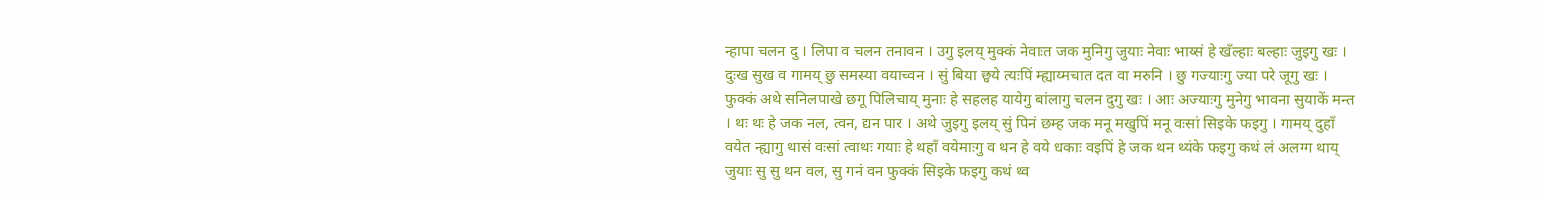न्हापा चलन दु । लिपा व चलन तनावन । उगु इलय् मुक्कं नेवाःत जक मुनिगु जुयाः नेवाः भाय्सं हे खँल्हाः बल्हाः जुइगु खः । दुःख सुख व गामय् छु समस्या वयाच्वन । सुं बिया छ्वये त्यःपिं म्ह्याय्मचात दत वा मरुनि । छु गज्याःगु ज्या परे जूगु खः । फुक्कं अथे सनिलपाखे छगू पिलिचाय् मुनाः हे सहलह यायेगु बांलागु चलन दुगु खः । आः अज्याःगु मुनेगु भावना सुयाकें मन्त । थः थः हे जक नल, त्वन, द्यन पार । अथे जुइगु इलय् सुं पिनं छम्ह जक मनू मखुपिं मनू वःसां सिइके फइगु । गामय् दुहाँ वयेत न्ह्यागु थासं वःसां त्वाथः गयाः हे थहाँ वयेमाःगु व थन हे वये धकाः वइपिं हे जक थन थ्यंके फइगु कथं लं अलग्ग थाय् जुयाः सु सु थन वल, सु गनं वन फुक्कं सिइके फइगु कथं थ्व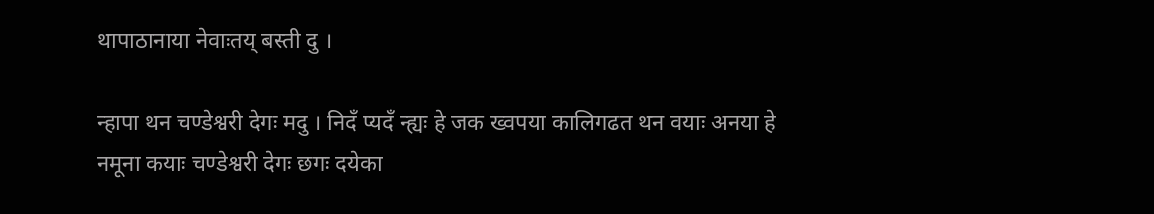थापाठानाया नेवाःतय् बस्ती दु ।

न्हापा थन चण्डेश्वरी देगः मदु । निदँ प्यदँ न्ह्यः हे जक ख्वपया कालिगढत थन वयाः अनया हे नमूना कयाः चण्डेश्वरी देगः छगः दयेका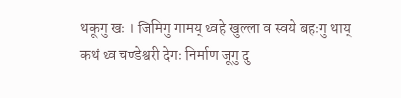थकूगु खः । जिमिगु गामय् थ्वहे खुल्ला व स्वये बहःगु थाय् कथं थ्व चण्डेश्वरी देगः निर्माण जूगु दु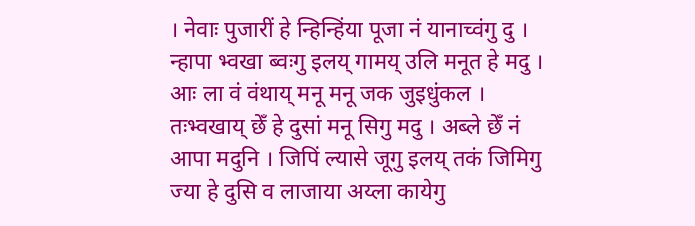। नेवाः पुजारीं हे न्हिन्हिंया पूजा नं यानाच्वंगु दु । न्हापा भ्वखा ब्वःगु इलय् गामय् उलि मनूत हे मदु । आः ला वं वंथाय् मनू मनू जक जुइधुंकल । तःभ्वखाय् छेँ हे दुसां मनू सिगु मदु । अब्ले छेँ नं आपा मदुनि । जिपिं ल्यासे जूगु इलय् तकं जिमिगु ज्या हे दुसि व लाजाया अय्ला कायेगु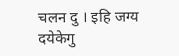चलन दु । इहि जग्य दयेकेगु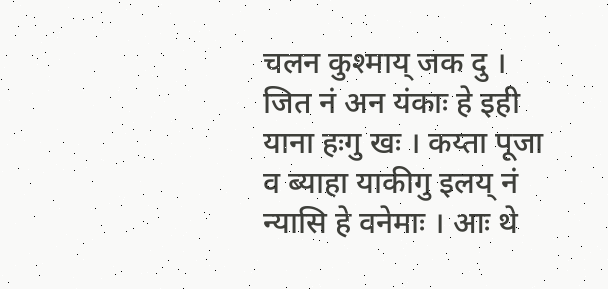चलन कुश्माय् जक दु । जित नं अन यंकाः हे इही याना हःगु खः । कय्ता पूजा व ब्याहा याकीगु इलय् नं न्यासि हे वनेमाः । आः थे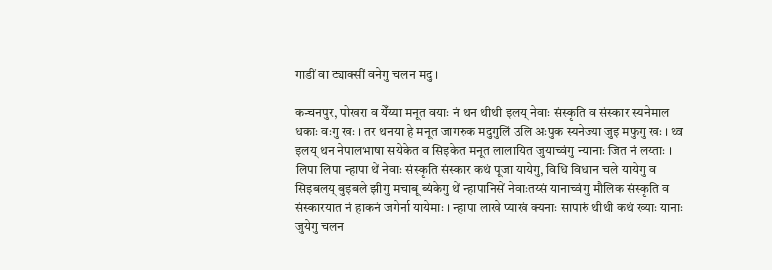गाडीं वा ट्याक्सीं वनेगु चलन मदु ।

कन्चनपुर, पोखरा व येँय्या मनूत वयाः नं थन थीथी इलय् नेवाः संस्कृति व संस्कार स्यनेमाल धकाः वःगु खः । तर थनया हे मनूत जागरुक मदुगुलिं उलि अःपुक स्यनेज्या जुइ मफुगु खः । थ्व इलय् थन नेपालभाषा सयेकेत व सिइकेत मनूत लालायित जुयाच्वंगु न्यानाः जित नं लय्ताः । लिपा लिपा न्हापा थें नेवाः संस्कृति संस्कार कथं पूजा यायेगु, विधि विधान चले यायेगु व सिइबलय् बुइबले झीगु मचाबू ब्यंकेगु थें न्हापानिसें नेवाःतय्सं यानाच्वंगु मौलिक संस्कृति व संस्कारयात नं हाकनं जगेर्ना यायेमाः । न्हापा लाखे प्याखं क्यनाः सापारुं थीथी कथं ख्याः यानाः जुयेगु चलन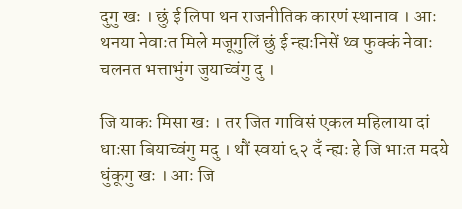दुगु खः । छुं ई लिपा थन राजनीतिक कारणं स्थानाव । आः थनया नेवाःत मिले मजूगुलिं छुं ई न्ह्यःनिसें थ्व फुक्कं नेवाः चलनत भत्ताभुंग जुयाच्वंगु दु ।

जि याकः मिसा खः । तर जित गाविसं एकल महिलाया दां धाःसा बियाच्वंगु मदु । थौं स्वयां ६२ दँ न्ह्यः हे जि भाःत मदये धुंकूगु खः । आः जि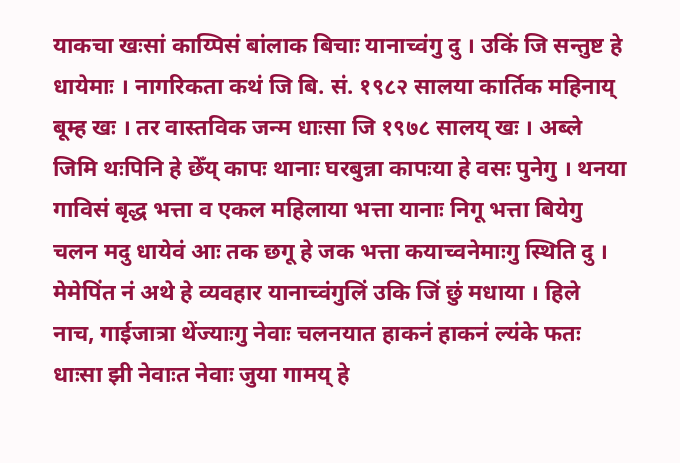याकचा खःसां काय्पिसं बांलाक बिचाः यानाच्वंगु दु । उकिं जि सन्तुष्ट हे धायेमाः । नागरिकता कथं जि बि. सं. १९८२ सालया कार्तिक महिनाय् बूम्ह खः । तर वास्तविक जन्म धाःसा जि १९७८ सालय् खः । अब्ले जिमि थःपिनि हे छेँय् कापः थानाः घरबुन्ना कापःया हे वसः पुनेगु । थनया गाविसं बृद्ध भत्ता व एकल महिलाया भत्ता यानाः निगू भत्ता बियेगु चलन मदु धायेवं आः तक छगू हे जक भत्ता कयाच्वनेमाःगु स्थिति दु । मेमेपिंत नं अथे हे व्यवहार यानाच्वंगुलिं उकि जिं छुं मधाया । हिले नाच, गाईजात्रा थेंज्याःगु नेवाः चलनयात हाकनं हाकनं ल्यंके फतः धाःसा झी नेवाःत नेवाः जुया गामय् हे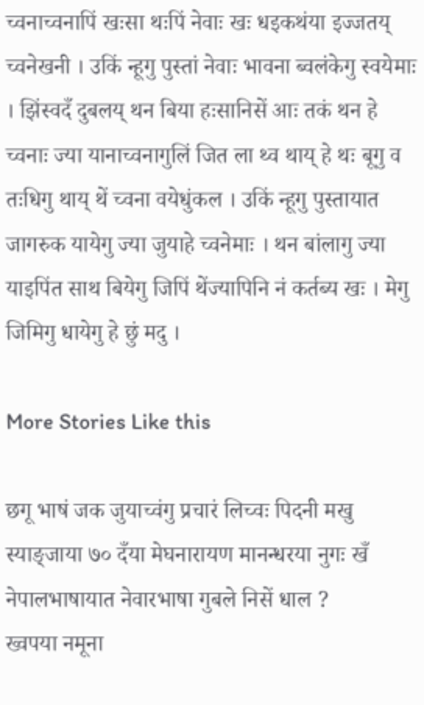च्वनाच्वनापिं खःसा थःपिं नेवाः खः धइकथंया इज्जतय् च्वनेखनी । उकिं न्हूगु पुस्तां नेवाः भावना ब्वलंकेगु स्वयेमाः । झिंस्वदँ दुबलय् थन बिया हःसानिसें आः तकं थन हे च्वनाः ज्या यानाच्वनागुलिं जित ला थ्व थाय् हे थः बूगु व तःधिगु थाय् थें च्वना वयेधुंकल । उकिं न्हूगु पुस्तायात जागरुक यायेगु ज्या जुयाहे च्वनेमाः । थन बांलागु ज्या याइपिंत साथ बियेगु जिपिं थेंज्यापिनि नं कर्तब्य खः । मेगु जिमिगु धायेगु हे छुं मदु ।

More Stories Like this

छगू भाषं जक जुयाच्वंगु प्रचारं लिच्वः पिदनी मखु
स्याङ्जाया ७० दँया मेघनारायण मानन्धरया नुगः खँ
नेपालभाषायात नेवारभाषा गुबले निसें धाल ?
ख्वपया नमूना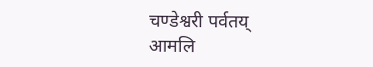चण्डेश्वरी पर्वतय्
आमलि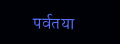पर्वतया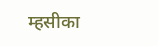म्हसीका